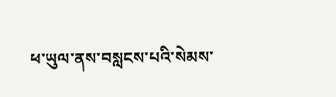ཕ་ཡུལ་ནས་བསླངས་པའི་སེམས་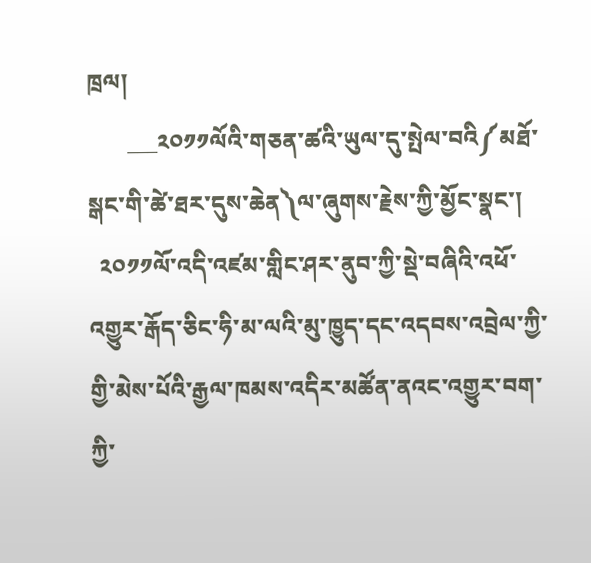ཁྲལ།
       ___༢༠༡༡ལོའི་གཅན་ཚའི་ཡུལ་དུ་སྤེལ་བའི༼མཐོ་སྒང་གི་ཚེ་ཐར་དུས་ཆེན༽ལ་ཞུགས་རྗེས་ཀྱི་མྱོང་སྣང་།
  ༢༠༡༡ལོ་འདི་འཛམ་གླིང་ཤར་ནུབ་ཀྱི་སྡེ་བཞིའི་འཕོ་འགྱུར་རྒོད་ཅིང་ཧི་མ་ལའི་མུ་ཁྱུད་དང་འདབས་འབྲེལ་ཀྱི་གྱི་མེས་པོའི་རྒྱལ་ཁམས་འདིར་མཚོན་ནའང་འགྱུར་བག་ཀྱི་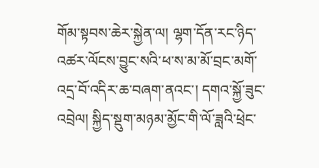གོམ་སྟབས་ཆེར་སྐྱེན་ལ། ལྷག་དོན་རང་ཉིད་འཚར་ལོངས་བྱུང་སའི་ཕ་ས་མ་མོ་བྲང་མགོ་འདྲ་བོ་འདིར་ཆ་བཞག་ནའང་། དགའ་སྐྱོ་ཟུང་འབྲེལ། སྐྱིད་སྡུག་མཉམ་མྱོང་གི་ལོ་ཟླའི་ཕྲེང་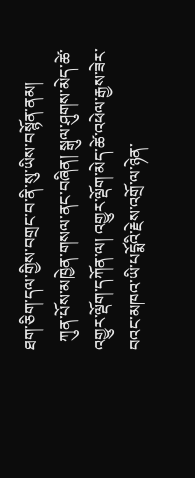ཐག་ཅིག་དལ་གྱིས་བགྲང་བ་ནི་སུ་ཡིས་བསྙོན་ནམ།
  ཀུན་པོས་མཁྱེན་གསལ་ནང་བཞིན། སྒུལ་ཤུགས་མེད་ཚེ་འགྱུར་ལྡོག་དཀོན་ལ། འགྱུར་ལྡོག་མེད་ཚེ་འཕེལ་རྒྱས་ཟེར་བའང་མཁའ་ཡི་པདྨོའི་རྗེས་འགྲོ་ལ་ཉེན་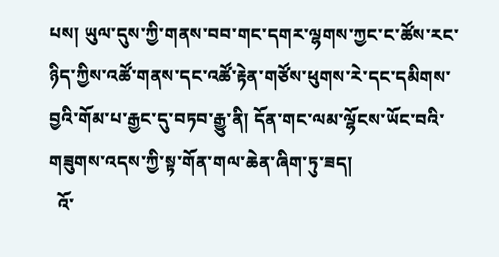པས། ཡུལ་དུས་ཀྱི་གནས་བབ་གང་དགར་ལྷགས་ཀྱང་ང་ཚོས་རང་ཉིད་ཀྱིས་འཚོ་གནས་དང་འཚོ་རྟེན་གཙོས་ཕུགས་རེ་དང་དམིགས་བྱའི་གོམ་པ་རྒྱང་དུ་བཏབ་རྒྱུ་ནི། དོན་གང་ལམ་ལྷོངས་ཡོང་བའི་གཟུགས་འདས་ཀྱི་སྟ་གོན་གལ་ཆེན་ཞིག་ཏུ་ཟད།
  འོ་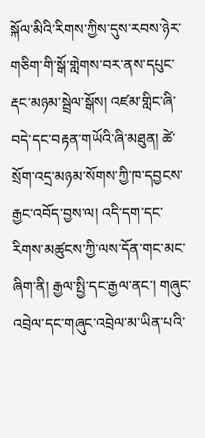སྐོལ་མིའི་རིགས་ཀྱིས་དུས་རབས་ཉེར་གཅིག་གི་སྒོ་གླེགས་བར་ནས་དཔུང་རྡང་མཉམ་སྦྲེལ་སྒོས། འཛམ་གླིང་ཞི་བདེ་དང་བརྟན་གཡོའི་ཞི་མཐུན། ཚེ་སྲོག་འདྲ་མཉམ་སོགས་ཀྱི་ཁ་དབྱངས་རྒྱང་འབོད་བྱས་ལ། འདི་དག་དང་རིགས་མཚུངས་ཀྱི་ལས་དོན་གང་མང་ཞིག་ནི། རྒྱལ་སྤྱི་དང་རྒྱལ་ནང་། གཞུང་འབྲེལ་དང་གཞུང་འབྲེལ་མ་ཡིན་པའི་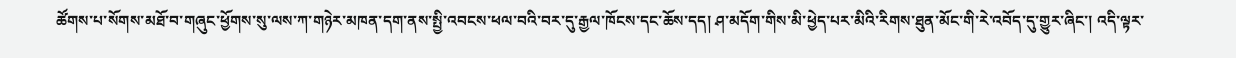ཚོགས་པ་སོགས་མཐོ་བ་གཞུང་ཕྱོགས་སུ་ལས་ཀ་གཉེར་མཁན་དག་ནས་སྤྱི་འབངས་ཕལ་བའི་བར་དུ་རྒྱལ་ཁོངས་དང་ཆོས་དད། ཤ་མདོག་གིས་མི་ཕྱེད་པར་མིའི་རིགས་ཐུན་མོང་གི་རེ་འབོད་དུ་གྱུར་ཞིང་། འདི་ལྟར་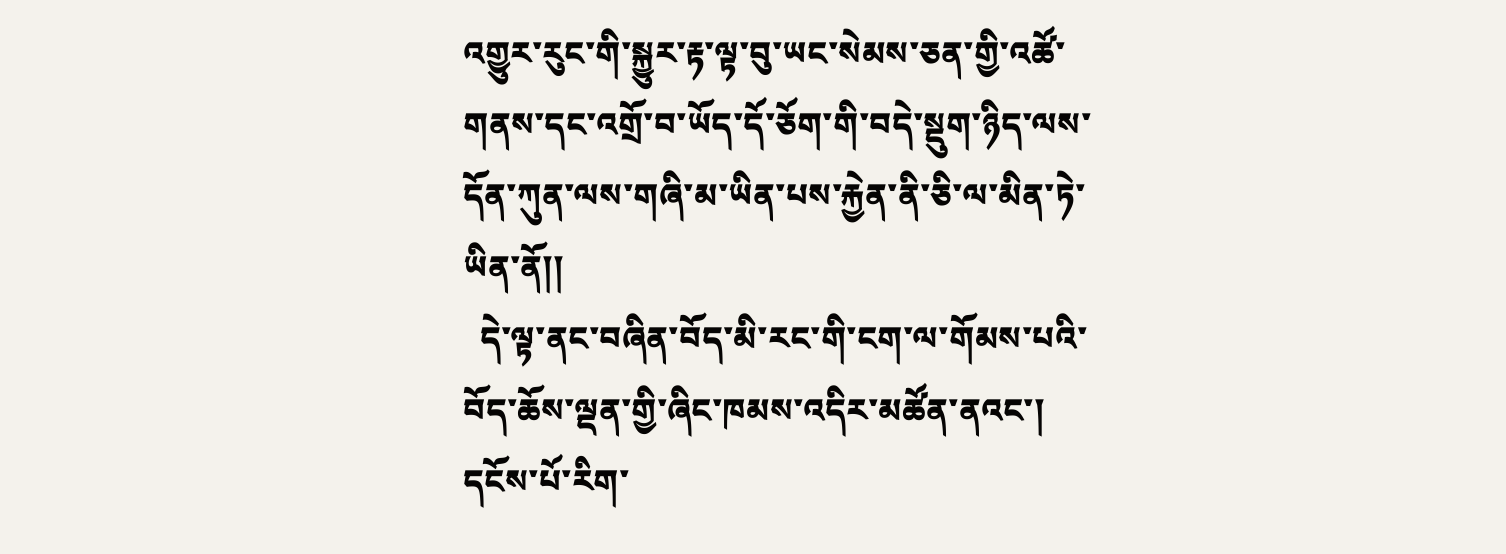འགྱུར་རུང་གི་སྐྱུར་རྟ་ལྟ་བུ་ཡང་སེམས་ཅན་གྱི་འཚོ་གནས་དང་འགྲོ་བ་ཡོད་དོ་ཅོག་གི་བདེ་སྡུག་ཉིད་ལས་དོན་ཀུན་ལས་གཞི་མ་ཡིན་པས་རྐྱེན་ནི་ཅི་ལ་མིན་ཏེ་ཡིན་ནོ།།
  དེ་ལྟ་ནང་བཞིན་བོད་མི་རང་གི་ངག་ལ་གོམས་པའི་བོད་ཆོས་ལྡན་གྱི་ཞིང་ཁམས་འདིར་མཚོན་ནའང་། དངོས་པོ་རིག་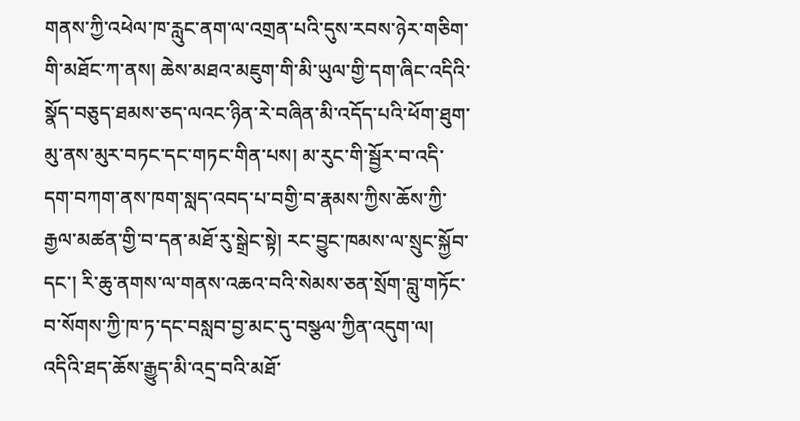གནས་ཀྱི་འཕེལ་ཁ་རླུང་ནག་ལ་འགྲན་པའི་དུས་རབས་ཉེར་གཅིག་གི་མཐོང་ཀ་ནས། ཆེས་མཐའ་མཇུག་གི་མི་ཡུལ་གྱི་དག་ཞིང་འདིའི་སྣོད་བཅུད་ཐམས་ཅད་ལའང་ཉིན་རེ་བཞིན་མི་འདོད་པའི་ཕོག་ཐུག་མུ་ནས་མུར་བཏང་དང་གཏང་གིན་པས། མ་རུང་གི་སྦྱོར་བ་འདི་དག་བཀག་ནས་ཁག་སླད་འབད་པ་བགྱི་བ་རྣམས་ཀྱིས་ཆོས་ཀྱི་རྒྱལ་མཚན་གྱི་བ་དན་མཐོ་རུ་སྒྲེང་སྟེ། རང་བྱུང་ཁམས་ལ་སྲུང་སྐྱོབ་དང་། རི་ཆུ་ནགས་ལ་གནས་འཆའ་བའི་སེམས་ཅན་སྲོག་བླུ་གཏོང་བ་སོགས་ཀྱི་ཁ་ཏ་དང་བསླབ་བྱ་མང་དུ་བསྩལ་ཀྱིན་འདུག་ལ། འདིའི་ཐད་ཆོས་རྒྱུད་མི་འདྲ་བའི་མཐོ་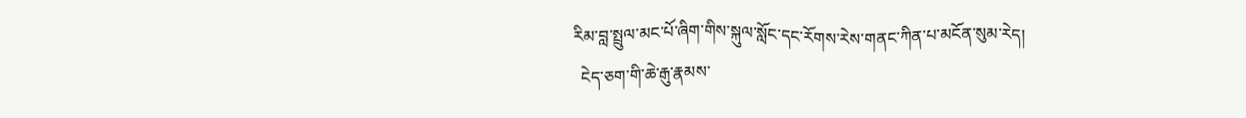རིམ་བླ་སྤྲུལ་མང་པོ་ཞིག་གིས་སྐུལ་སློང་དང་རོགས་རེས་གནང་ཀིན་པ་མངོན་སུམ་རེད།
  ངེད་ཅག་གི་ཆེ་རྒུ་རྣམས་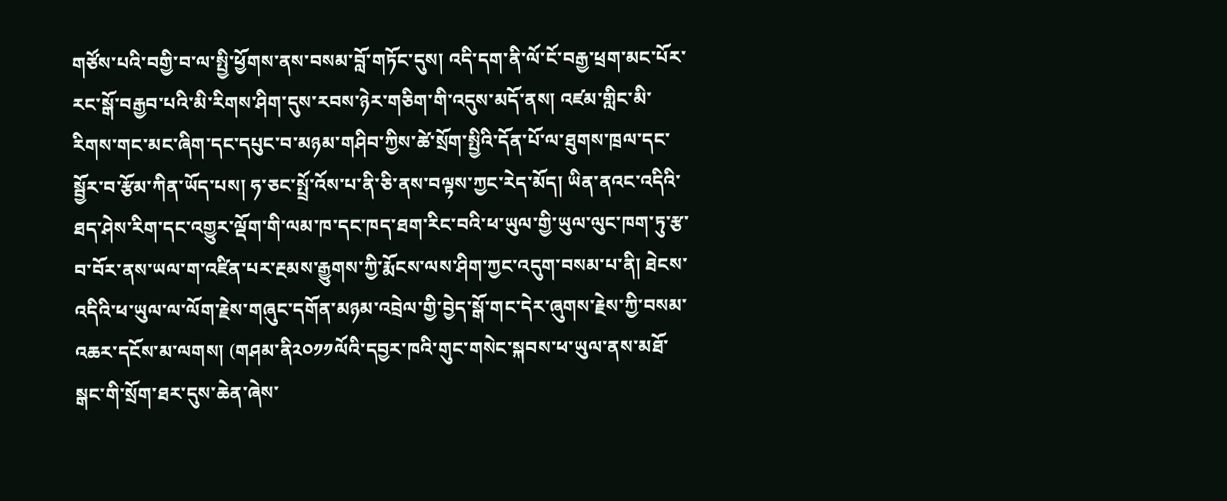གཙོས་པའི་བགྱི་བ་ལ་སྤྱི་ཕྱོགས་ནས་བསམ་བློ་གཏོང་དུས། འདི་དག་ནི་ལོ་ངོ་བརྒྱ་ཕྲག་མང་པོར་རང་སྒོ་བརྒྱབ་པའི་མི་རིགས་ཤིག་དུས་རབས་ཉེར་གཅིག་གི་འདུས་མདོ་ནས། འཛམ་གླིང་མི་རིགས་གང་མང་ཞིག་དང་དཔུང་བ་མཉམ་གཤིབ་ཀྱིས་ཚེ་སྲོག་སྤྱིའི་དོན་པོ་ལ་ཐུགས་ཁྲལ་དང་སྦྱོར་བ་རྩོམ་ཀིན་ཡོད་པས། ཧ་ཅང་སྤྲོ་འོས་པ་ནི་ཅི་ནས་བལྟས་ཀྱང་རེད་མོད། ཡིན་ནའང་འདིའི་ཐད་ཤེས་རིག་དང་འགྱུར་ལྡོག་གི་ལམ་ཁ་དང་ཁད་ཐག་རིང་བའི་ཕ་ཡུལ་གྱི་ཡུལ་ལུང་ཁག་ཏུ་རྩ་བ་བོར་ནས་ཡལ་ག་འཛིན་པར་རྔམས་རྒྱུགས་ཀྱི་རྨོངས་ལས་ཤིག་ཀྱང་འདུག་བསམ་པ་ནི། ཐེངས་འདིའི་ཕ་ཡུལ་ལ་ལོག་རྗེས་གཞུང་དགོན་མཉམ་འབྲེལ་གྱི་བྱེད་སྒོ་གང་དེར་ཞུགས་རྗེས་ཀྱི་བསམ་འཆར་དངོས་མ་ལགས། (གཤམ་ནི༢༠༡༡ལོའི་དབྱར་ཁའི་གུང་གསེང་སྐབས་ཕ་ཡུལ་ནས་མཐོ་སྒང་གི་སྲོག་ཐར་དུས་ཆེན་ཞེས་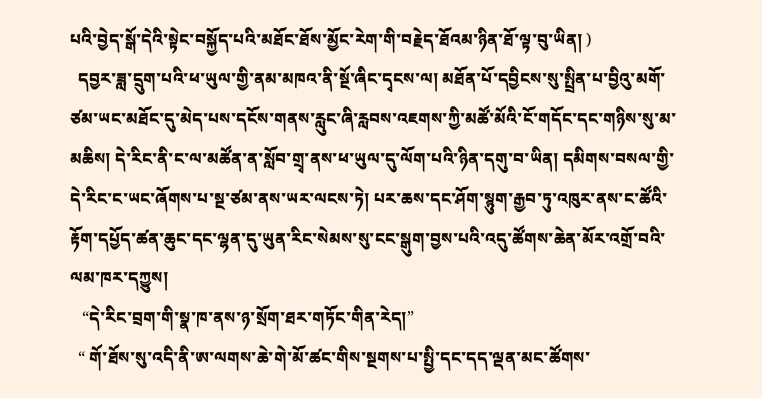པའི་བྱེད་སྒོ་དེའི་སྟེང་བསྐྱོད་པའི་མཐོང་ཐོས་མྱོང་རེག་གི་བརྗེད་ཐོའམ་ཉིན་ཐོ་ལྟ་བུ་ཡིན། )
  དབྱར་ཟླ་དྲུག་པའི་ཕ་ཡུལ་གྱི་ནམ་མཁའ་ནི་སྔོ་ཞིང་དྭངས་ལ། མཐོན་པོ་དབྱིངས་སུ་སྤྲིན་པ་བྱིའུ་མགོ་ཙམ་ཡང་མཐོང་དུ་མེད་པས་དངོས་གནས་རླུང་ཞི་རླབས་འཇགས་ཀྱི་མཚོ་མོའི་ངོ་གདོང་དང་གཉིས་སུ་མ་མཆིས། དེ་རིང་ནི་ང་ལ་མཚོན་ན་སློབ་གྲྭ་ནས་ཕ་ཡུལ་དུ་ལོག་པའི་ཉིན་དགུ་བ་ཡིན། དམིགས་བསལ་གྱི་དེ་རིང་ང་ཡང་ཞོགས་པ་སྔ་ཙམ་ནས་ཡར་ལངས་ཏེ། པར་ཆས་དང་ཤོག་སྙུག་རྒྱབ་ཏུ་འཁུར་ནས་ང་ཚོའི་རྟོག་དཔྱོད་ཚན་ཆུང་དང་ལྷན་དུ་ཡུན་རིང་སེམས་སུ་ངང་སྒུག་བྱས་པའི་འདུ་ཚོགས་ཆེན་མོར་འགྲོ་བའི་ལམ་ཁར་དཀྱུས།
   “དེ་རིང་བྲག་གི་སྣ་ཁ་ནས་ཉ་སྲོག་ཐར་གཏོང་གིན་རེད།”
  “ གོ་ཐོས་སུ་འདི་ནི་ཨ་ལགས་ཆེ་གེ་མོ་ཚང་གིས་སྔགས་པ་སྤྱི་དང་དད་ལྡན་མང་ཚོགས་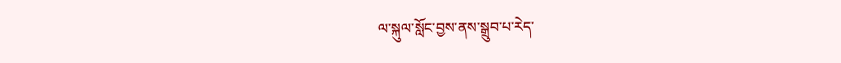ལ་སྐུལ་སློང་བྱས་ནས་སྒྲུབ་པ་རེད་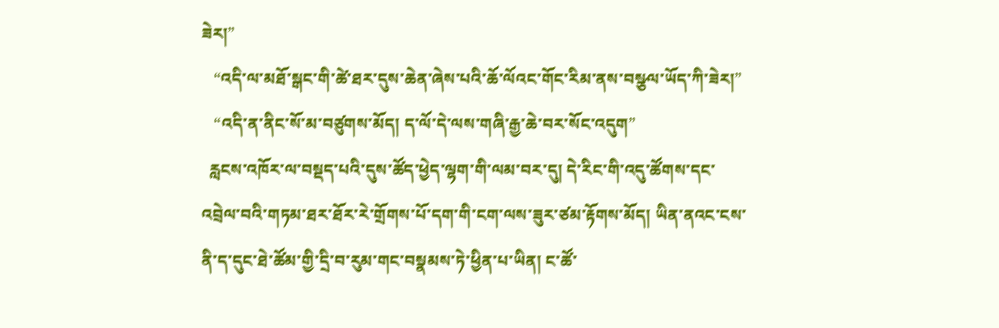ཟེར།”
   “འདི་ལ་མཐོ་སྒང་གི་ཚེ་ཐར་དུས་ཆེན་ཞེས་པའི་ཆོ་ལོའང་གོང་རིམ་ནས་བསྩལ་ཡོད་ཀི་ཟེར།”
   “འདི་ན་ནིང་སོ་མ་བཙུགས་མོད། ད་ལོ་དེ་ལས་གཞི་རྒྱ་ཆེ་བར་སོང་འདུག”
  རླངས་འཁོར་ལ་བསྡད་པའི་དུས་ཚོད་ཕྱེད་ལྷག་གི་ལམ་བར་དུ། དེ་རིང་གི་འདུ་ཚོགས་དང་འབྲེལ་བའི་གཏམ་ཐར་ཐོར་རེ་གྲོགས་པོ་དག་གི་ངག་ལས་ཟུར་ཙམ་རྟོགས་མོད། ཡིན་ནའང་ངས་ནི་ད་དུང་ཐེ་ཚོམ་གྱི་དྲི་བ་རུམ་གང་བསྣམས་ཏེ་ཕྱིན་པ་ཡིན། ང་ཚོ་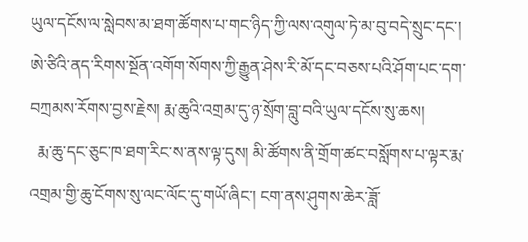ཡུལ་དངོས་ལ་སླེབས་མ་ཐག་ཚོགས་པ་གང་ཉིད་ཀྱི་ལས་འགུལ་ཏེ་མ་བུ་བདེ་སྲུང་དང་། ཨེ་ཙིའི་ནད་རིགས་སྔོན་འགོག་སོགས་ཀྱི་རྒྱུན་ཤེས་རི་མོ་དང་བཅས་པའི་ཤོག་པང་དག་བཀྲམས་རོགས་བྱས་རྗེས། རྨ་ཆུའི་འགྲམ་དུ་ཉ་སྲོག་བླུ་བའི་ཡུལ་དངོས་སུ་ཆས།
  རྨ་ཆུ་དང་ཅུང་ཁ་ཐག་རིང་ས་ནས་ལྟ་དུས། མི་ཚོགས་ནི་གྲོག་ཚང་བསློགས་པ་ལྟར་རྨ་འགྲམ་གྱི་ཆུ་ངོགས་སུ་ལང་ལོང་དུ་གཡོ་ཞིང་། ངག་ནས་ཤུགས་ཆེར་ཟློ་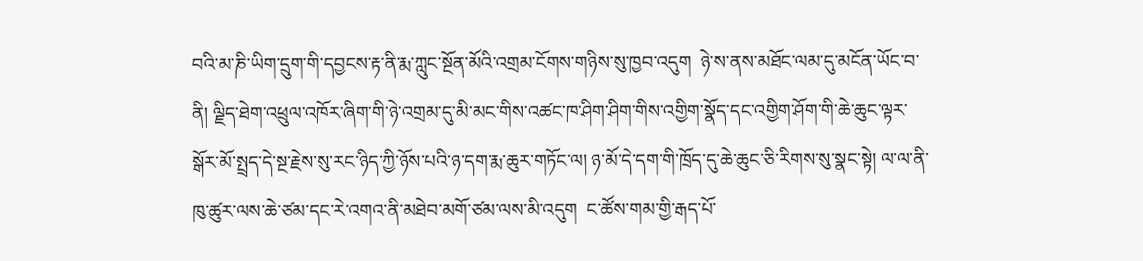བའི་མ་ཎི་ཡིག་དྲུག་གི་དབྱངས་རྟ་ནི་རྨ་ཀླུང་སྔོན་མོའི་འགྲམ་ངོགས་གཉིས་སུ་ཁྱབ་འདུག  ཉེ་ས་ནས་མཐོང་ལམ་དུ་མངོན་ཡོང་བ་ནི། ལྗིད་ཐེག་འཕྲུལ་འཁོར་ཞིག་གི་ཉེ་འགྲམ་དུ་མི་མང་གིས་འཚང་ཁ་ཤིག་ཤིག་གིས་འགྱིག་སྣོད་དང་འགྱིག་ཤོག་གི་ཆེ་ཆུང་ལྟར་སྒོར་མོ་སྤྲད་དེ་སྔ་རྗེས་སུ་རང་ཉིད་ཀྱི་ཉོས་པའི་ཉ་དག་རྨ་ཆུར་གཏོང་ལ། ཉ་མོ་དེ་དག་གི་ཁྲོད་དུ་ཆེ་ཆུང་ཅི་རིགས་སུ་སྣང་སྟེ། ལ་ལ་ནི་ཁུ་ཚུར་ལས་ཆེ་ཙམ་དང་རེ་འགའ་ནི་མཐེབ་མགོ་ཙམ་ལས་མི་འདུག  ང་ཚོས་གམ་གྱི་རྒད་པོ་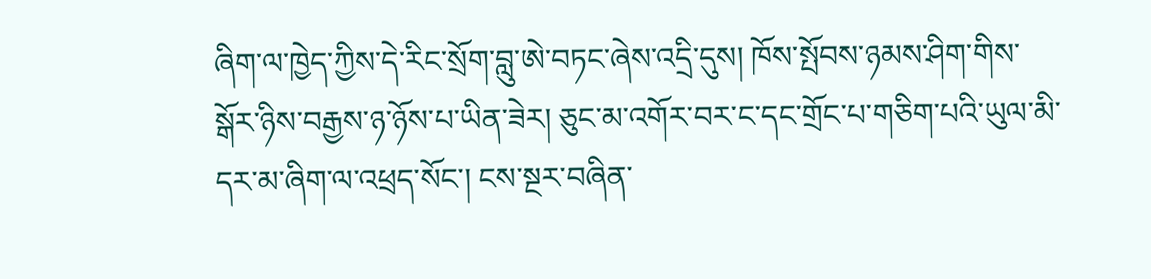ཞིག་ལ་ཁྱེད་ཀྱིས་དེ་རིང་སྲོག་བླུ་ཨེ་བཏང་ཞེས་འདྲི་དུས། ཁོས་སྤོབས་ཉམས་ཤིག་གིས་སྒོར་ཉིས་བརྒྱས་ཉ་ཉོས་པ་ཡིན་ཟེར། ཅུང་མ་འགོར་བར་ང་དང་གྲོང་པ་གཅིག་པའི་ཡུལ་མི་དར་མ་ཞིག་ལ་འཕྲད་སོང་། ངས་སྔར་བཞིན་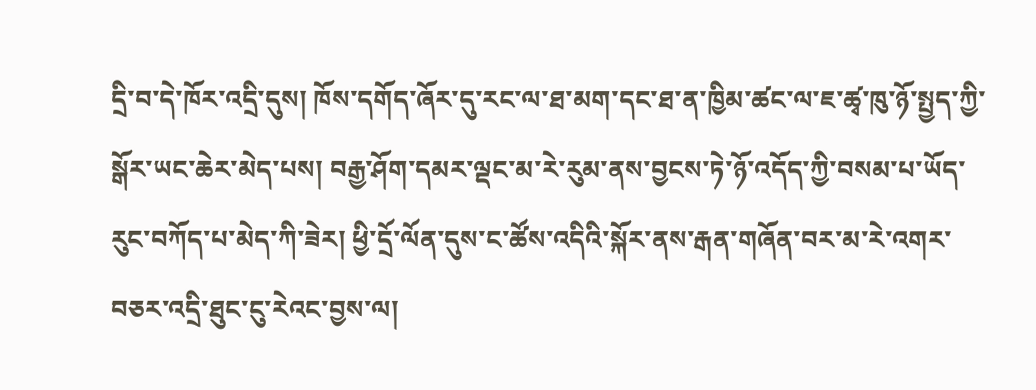དྲི་བ་དེ་ཁོར་འདྲི་དུས། ཁོས་དགོད་ཞོར་དུ་རང་ལ་ཐ་མག་དང་ཐ་ན་ཁྱིམ་ཚང་ལ་ཇ་ཚྭ་ཁུ་ཉོ་སྤྱད་ཀྱི་སྒོར་ཡང་ཆེར་མེད་པས། བརྒྱ་ཤོག་དམར་ལྡང་མ་རེ་རུམ་ནས་བྱངས་ཏེ་ཉོ་འདོད་ཀྱི་བསམ་པ་ཡོད་རུང་བཀོད་པ་མེད་ཀི་ཟེར། ཕྱི་དྲོ་ལོན་དུས་ང་ཚོས་འདིའི་སྐོར་ནས་རྒན་གཞོན་བར་མ་རེ་འགར་བཅར་འདྲི་ཐུང་ངུ་རེའང་བྱས་ལ།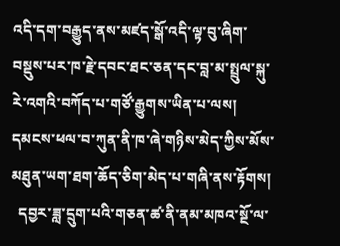འདི་དག་བརྒྱུད་ནས་མཛད་སྒོ་འདི་ལྟ་བུ་ཞིག་བསྡུས་པར་ཁ་རྗེ་དབང་ཐང་ཅན་དང་བླ་མ་སྤྲུལ་སྐུ་རེ་འགའི་བཀོད་པ་གཙོ་རྒྱུགས་ཡིན་པ་ལས། དམངས་ཕལ་བ་ཀུན་ནི་ཁ་ཞེ་གཉིས་མེད་ཀྱིས་མོས་མཐུན་ཡག་ཐག་ཆོད་ཅིག་མེད་པ་གཞི་ནས་རྟོགས།
  དབྱར་ཟླ་དྲུག་པའི་གཅན་ཚ་ནི་ནམ་མཁའ་སྔོ་ལ་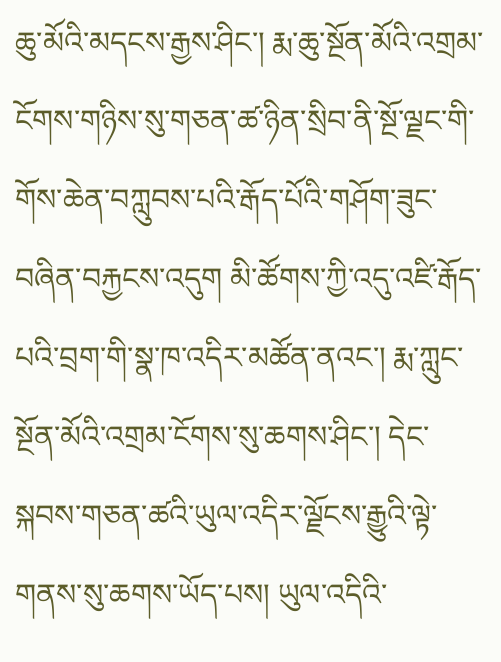ཆུ་མོའི་མདངས་རྒྱས་ཤིང་། རྨ་ཆུ་སྔོན་མོའི་འགྲམ་ངོགས་གཉིས་སུ་གཅན་ཚ་ཉིན་སྲིབ་ནི་སྔོ་ལྗང་གི་གོས་ཆེན་བཀླུབས་པའི་རྒོད་པོའི་གཤོག་ཟུང་བཞིན་བརྐྱངས་འདུག མི་ཚོགས་ཀྱི་འདུ་འཛི་རྒོད་པའི་བྲག་གི་སྣ་ཁ་འདིར་མཚོན་ནའང་། རྨ་ཀླུང་སྔོན་མོའི་འགྲམ་ངོགས་སུ་ཆགས་ཤིང་། དེང་སྐབས་གཅན་ཚའི་ཡུལ་འདིར་ལྗོངས་རྒྱུའི་ལྟེ་གནས་སུ་ཆགས་ཡོད་པས། ཡུལ་འདིའི་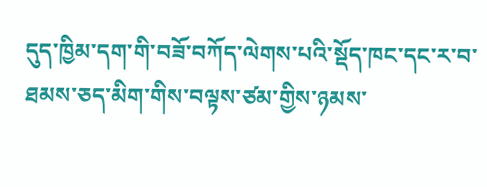དུད་ཁྱིམ་དག་གི་བཟོ་བཀོད་ལེགས་པའི་སྡོད་ཁང་དང་ར་བ་ཐམས་ཅད་མིག་གིས་བལྟས་ཙམ་གྱིས་ཉམས་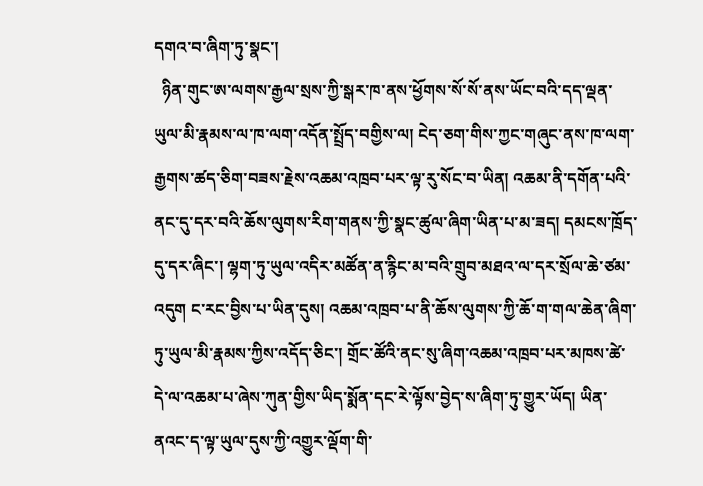དགའ་བ་ཞིག་ཏུ་སྣང་།
  ཉིན་གུང་ཨ་ལགས་རྒྱལ་སྲས་ཀྱི་སྒར་ཁ་ནས་ཕྱོགས་སོ་སོ་ནས་ཡོང་བའི་དད་ལྡན་ཡུལ་མི་རྣམས་ལ་ཁ་ལག་འདོན་སྤྲོད་བགྱིས་ལ། ངེད་ཅག་གིས་ཀྱང་གཞུང་ནས་ཁ་ལག་རྒྱགས་ཚད་ཅིག་བཟས་རྗེས་འཆམ་འཁྲབ་པར་ལྟ་རུ་སོང་བ་ཡིན། འཆམ་ནི་དགོན་པའི་ནང་དུ་དར་བའི་ཆོས་ལུགས་རིག་གནས་ཀྱི་སྣང་ཚུལ་ཞིག་ཡིན་པ་མ་ཟད། དམངས་ཁྲོད་དུ་དར་ཞིང་། ལྷག་ཏུ་ཡུལ་འདིར་མཚོན་ན་རྙིང་མ་བའི་གྲུབ་མཐའ་ལ་དར་སྲོལ་ཆེ་ཙམ་འདུག ང་རང་བྱིས་པ་ཡིན་དུས། འཆམ་འཁྲབ་པ་ནི་ཆོས་ལུགས་ཀྱི་ཆོ་ག་གལ་ཆེན་ཞིག་ཏུ་ཡུལ་མི་རྣམས་ཀྱིས་འདོད་ཅིང་། གྲོང་ཚོའི་ནང་སུ་ཞིག་འཆམ་འཁྲབ་པར་མཁས་ཚེ་དེ་ལ་འཆམ་པ་ཞེས་ཀུན་གྱིས་ཡིད་སྨོན་དང་རེ་ལྟོས་བྱེད་ས་ཞིག་ཏུ་གྱུར་ཡོད། ཡིན་ནའང་ད་ལྟ་ཡུལ་དུས་ཀྱི་འགྱུར་ལྡོག་གི་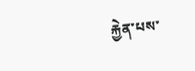རྐྱེན་པས་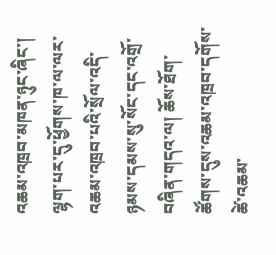འཆམ་འཁྲབ་མཁན་ཉུང་ཞིང་། ལྷག་པར་དུ་ཕྱོགས་ཁ་ལ་ལར་འཆམ་འཁྲབ་པའི་སྲོལ་འདི་ཉམས་དམས་སུ་སོང་དང་འགྲོ་བཞིན་གདའ་ལ། ཆོས་ཐོག་ཚོགས་དུས་འཆམ་འཁྲབ་དགོས་ཚེ་འཆམ་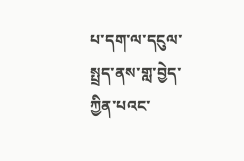པ་དག་ལ་དངུལ་སྤྲད་ནས་གླ་བྱེད་ཀྱིན་པའང་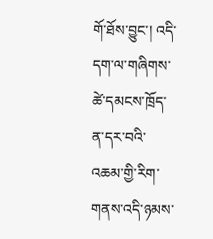གོ་ཐོས་བྱུང་། འདི་དག་ལ་གཞིགས་ཚེ་དམངས་ཁྲོད་ན་དར་བའི་འཆམ་གྱི་རིག་གནས་འདི་ཉམས་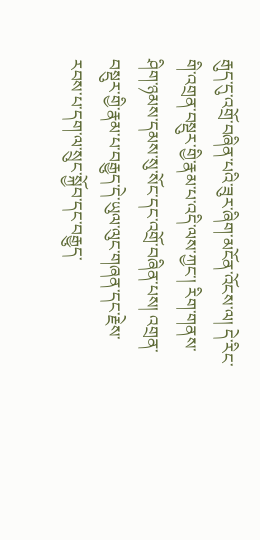རྒུད་དུ་འགྲོ་བཞིན་པའི་ཟུར་ཞིག་མངོན་འོངས་ལ། དེ་རིང་གི་འགྲན་བསྡུར་གྱི་རྣམ་པ་འདི་ལས་ཀྱང་། རིག་གནས་ཤིག་ཉམས་དམས་སུ་སོང་དང་འགྲོ་བཞིན་པས། འགྲན་བསྡུར་གྱི་རྣམ་པ་བརྒྱུད་དེ་ཡུལ་ལུང་གཞན་དང་རྗེས་རབས་པ་དག་ལ་སྲུང་སྐྱོབ་དང་བརྒྱུད་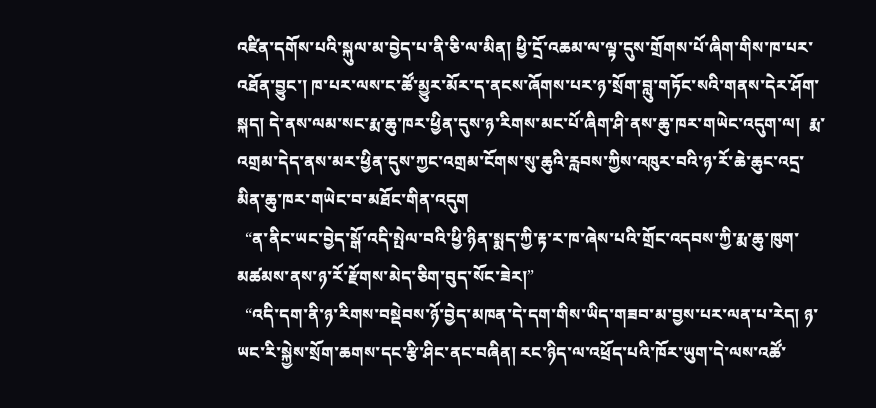འཛིན་དགོས་པའི་སྐུལ་མ་བྱེད་པ་ནི་ཅི་ལ་མིན། ཕྱི་དྲོ་འཆམ་ལ་ལྟ་དུས་གྲོགས་པོ་ཞིག་གིས་ཁ་པར་འཐོན་བྱུང་། ཁ་པར་ལས་ང་ཚོ་མྱུར་མོར་ད་ནངས་ཞོགས་པར་ཉ་སྲོག་བླུ་གཏོང་སའི་གནས་དེར་ཤོག་སྐད། དེ་ནས་ལམ་སང་རྨ་ཆུ་ཁར་ཕྱིན་དུས་ཉ་རིགས་མང་པོ་ཞིག་ཤི་ནས་ཆུ་ཁར་གཡེང་འདུག་ལ།  རྨ་འགྲམ་དེད་ནས་མར་ཕྱིན་དུས་ཀྱང་འགྲམ་ངོགས་སུ་ཆུའི་རླབས་ཀྱིས་འཁུར་བའི་ཉ་རོ་ཆེ་ཆུང་འདྲ་མིན་ཆུ་ཁར་གཡེང་བ་མཐོང་གིན་འདུག
  “ན་ནིང་ཡང་བྱེད་སྒོ་འདི་སྤེལ་བའི་ཕྱི་ཉིན་སྨད་ཀྱི་རྟ་ར་ཁ་ཞེས་པའི་གྲོང་འདབས་ཀྱི་རྨ་ཆུ་ཁུག་མཚམས་ནས་ཉ་རོ་རྫོགས་མེད་ཅིག་བུད་སོང་ཟེར།”
  “འདི་དག་ནི་ཉ་རིགས་བསྡེབས་ཉོ་བྱེད་མཁན་དེ་དག་གིས་ཡིད་གཟབ་མ་བྱས་པར་ལན་པ་རེད། ཉ་ཡང་རི་སྐྱེས་སྲོག་ཆགས་དང་རྩི་ཤིང་ནང་བཞིན། རང་ཉིད་ལ་འཕྲོད་པའི་ཁོར་ཡུག་དེ་ལས་འཚོ་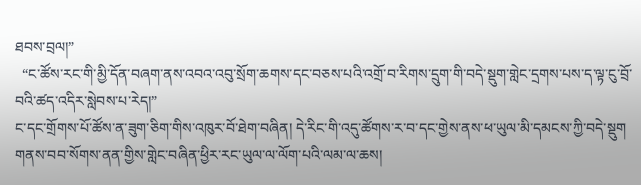ཐབས་བྲལ།”
  “ང་ཚོས་རང་གི་མྱི་དོན་བཞག་ནས་འབའ་འབུ་སྲོག་ཆགས་དང་བཅས་པའི་འགྲོ་བ་རིགས་དྲུག་གི་བདེ་སྡུག་གླེང་དྲགས་པས་ད་ལྟ་ངུ་བྲོ་བའི་ཚད་འདིར་སླེབས་པ་རེད།”
ང་དང་གྲོགས་པོ་ཚོས་ན་ཟུག་ཅིག་གིས་འཁུར་བོ་ཐེག་བཞིན། དེ་རིང་གི་འདུ་ཚོགས་ར་བ་དང་གྱེས་ནས་ཕ་ཡུལ་མི་དམངས་ཀྱི་བདེ་སྡུག གནས་བབ་སོགས་ནན་གྱིས་གླེང་བཞིན་ཕྱིར་རང་ཡུལ་ལ་ལོག་པའི་ལམ་ལ་ཆས།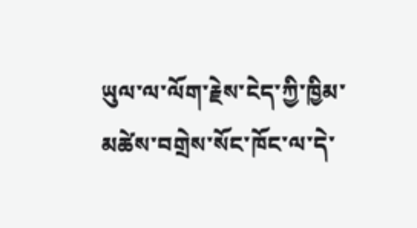ཡུལ་ལ་ལོག་རྗེས་ངེད་ཀྱི་ཁྱིམ་མཚེས་བགྲེས་སོང་ཁོང་ལ་དེ་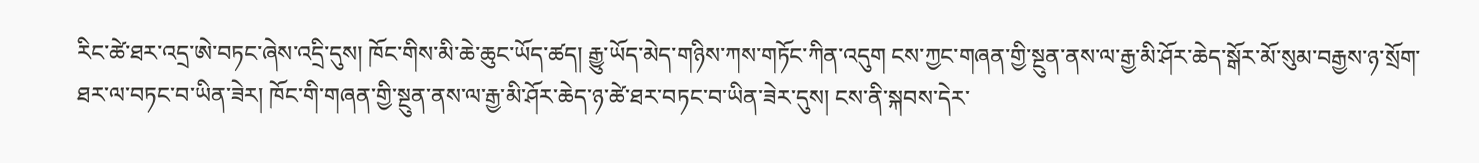རིང་ཚེ་ཐར་འདྲ་ཨེ་བཏང་ཞེས་འདྲི་དུས། ཁོང་གིས་མི་ཆེ་ཆུང་ཡོད་ཚད། རྒྱུ་ཡོད་མེད་གཉིས་ཀས་གཏོང་ཀིན་འདུག ངས་ཀྱང་གཞན་གྱི་སྔུན་ནས་ལ་རྒྱ་མི་ཤོར་ཆེད་སྒོར་མོ་སུམ་བརྒྱས་ཉ་སྲོག་ཐར་ལ་བཏང་བ་ཡིན་ཟེར། ཁོང་གི་གཞན་གྱི་སྔུན་ནས་ལ་རྒྱ་མི་ཤོར་ཆེད་ཉ་ཚེ་ཐར་བཏང་བ་ཡིན་ཟེར་དུས། ངས་ནི་སྐབས་དེར་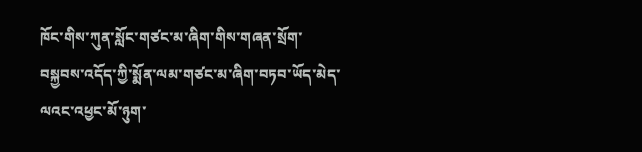ཁོང་གིས་ཀུན་སློང་གཙང་མ་ཞིག་གིས་གཞན་སྲོག་བསྐྱབས་འདོད་ཀྱི་སྨོན་ལམ་གཙང་མ་ཞིག་བཏབ་ཡོད་མེད་ལའང་འཕྱང་མོ་ཉུག་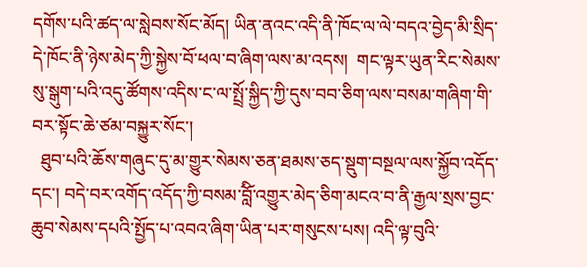དགོས་པའི་ཚད་ལ་སླེབས་སོང་མོད། ཡིན་ནའང་འདི་ནི་ཁོང་ལ་ལེ་བདའ་བྱེད་མི་སྲིད་དེ་ཁོང་ནི་ཉེས་མེད་ཀྱི་སྐྱེས་བོ་ཕལ་བ་ཞིག་ལས་མ་འདས།  གང་ལྟར་ཡུན་རིང་སེམས་སུ་སྒུག་པའི་འདུ་ཚོགས་འདིས་ང་ལ་སྤྲོ་སྐྱིད་ཀྱི་དུས་བབ་ཅིག་ལས་བསམ་གཞིག་གི་བར་སྟོང་ཆེ་ཙམ་བསྐྱུར་སོང་།
  ཐུབ་པའི་ཆོས་གཞུང་དུ་མ་གྱུར་སེམས་ཅན་ཐམས་ཅད་སྡུག་བསྔལ་ལས་སྐྱོབ་འདོད་དང་། བདེ་བར་འགོད་འདོད་ཀྱི་བསམ་བློི་འགྱུར་མེད་ཅིག་མངའ་བ་ནི་རྒྱལ་སྲས་བྱང་ཆུབ་སེམས་དཔའི་སྤྱོད་པ་འབའ་ཞིག་ཡིན་པར་གསུངས་པས། འདི་ལྟ་བུའི་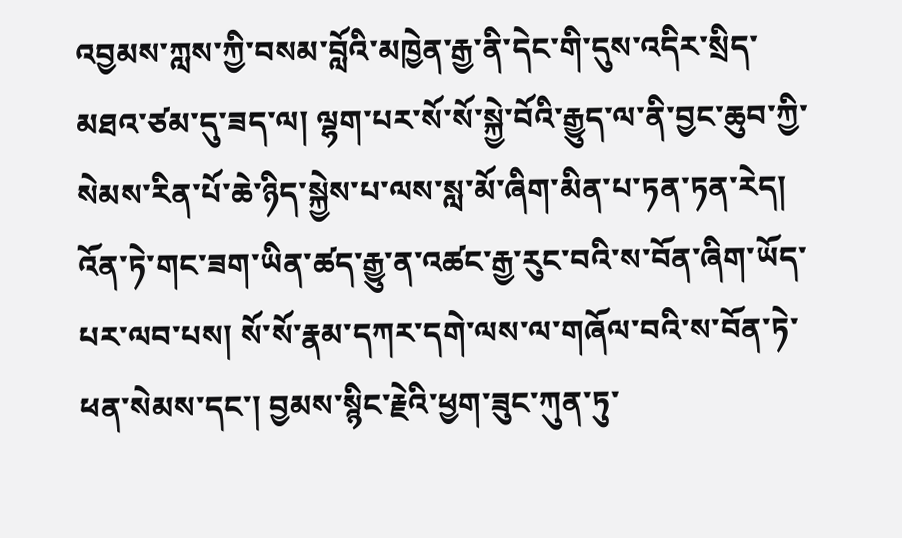འབྱམས་ཀླས་ཀྱི་བསམ་བློའི་མཁྱེན་རྒྱ་ནི་དེང་གི་དུས་འདིར་སྲིད་མཐའ་ཙམ་དུ་ཟད་ལ། ལྷག་པར་སོ་སོ་སྐྱེ་བོའི་རྒྱུད་ལ་ནི་བྱང་ཆུབ་ཀྱི་སེམས་རིན་པོ་ཆེ་ཉིད་སྐྱེས་པ་ལས་སླ་མོ་ཞིག་མིན་པ་ཏན་ཏན་རེད། འོན་ཏེ་གང་ཟག་ཡིན་ཚད་རྒྱུ་ན་འཚང་རྒྱ་རུང་བའི་ས་བོན་ཞིག་ཡོད་པར་ལབ་པས། སོ་སོ་རྣམ་དཀར་དགེ་ལས་ལ་གཞོལ་བའི་ས་བོན་ཏེ་ཕན་སེམས་དང་། བྱམས་སྙིང་རྗེའི་ཕྱག་ཟུང་ཀུན་ཏུ་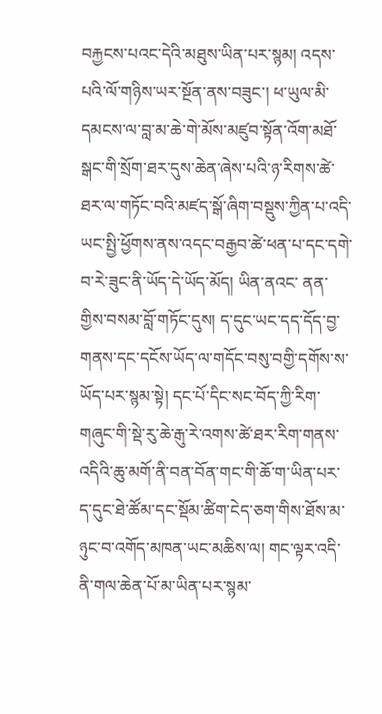བརྐྱངས་པའང་དེའི་མཐུས་ཡིན་པར་སྙམ། འདས་པའི་ལོ་གཉིས་ཡར་སྔོན་ནས་བཟུང་། ཕ་ཡུལ་མི་དམངས་ལ་བླ་མ་ཆེ་གེ་མོས་མཛུབ་སྟོན་འོག་མཐོ་སྒང་གི་སྲོག་ཐར་དུས་ཆེན་ཞེས་པའི་ཉ་རིགས་ཚེ་ཐར་ལ་གཏོང་བའི་མཛད་སྒོ་ཞིག་བསྡུས་ཀྱིན་པ་འདི་ཡང་སྤྱི་ཕྱོགས་ནས་འདང་བརྒྱབ་ཚེ་ཕན་པ་དང་དགེ་བ་རེ་ཟུང་ནི་ཡོད་དེ་ཡོད་མོད། ཡིན་ནའང་ ནན་གྱིས་བསམ་བློ་གཏོང་དུས། ད་དུང་ཡང་དད་དོད་བྱ་གནས་དང་དངོས་ཡོད་ལ་གདོང་བསུ་བགྱི་དགོས་ས་ཡོད་པར་སྙམ་སྟེ། དང་པོ་དིང་སང་བོད་ཀྱི་རིག་གཞུང་གི་སྡེ་རུ་ཆེ་རྒུ་རེ་འགས་ཚེ་ཐར་རིག་གནས་འདིའི་ཆུ་མགོ་ནི་བན་བོན་གང་གི་ཆོ་ག་ཡིན་པར་ད་དུང་ཐེ་ཚོམ་དང་སྡོམ་ཚིག་ངེད་ཅག་གིས་ཐོས་མ་ཉུང་བ་འགོད་མཁན་ཡང་མཆིས་ལ། གང་ལྟར་འདི་ནི་གལ་ཆེན་པོ་མ་ཡིན་པར་སྙམ་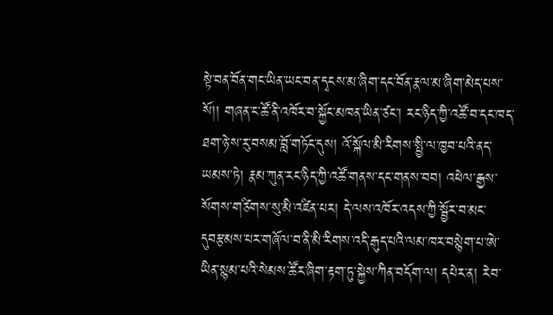སྟེ་བན་བོན་གང་ཡིན་ཡང་བན་དྭངས་མ་ཞིག་དང་བོན་རྣལ་མ་ཞིག་མེད་པས་སོ།། གཞན་ང་ཚོ་ནི་འཁོར་བ་སྐྱོང་མཁན་ཡིན་ཙང་། རང་ཉིད་ཀྱི་འཚོ་བ་དང་ཁད་ཐག་ཉེ་ས་རུ་བསམ་བློ་གཏོང་དུས། འོ་སྐོལ་མི་རིགས་སྤྱི་ལ་ཁྱབ་པའི་ནད་ཡམས་ཏེ། རྣམ་ཀུན་རང་ཉིད་ཀྱི་འཚོ་གནས་དང་གནས་བབ། འཕེལ་རྒྱས་སོགས་གཙིགས་སུ་མི་འཛིན་པར། དེ་ལས་འཁོར་འདས་ཀྱི་སྦྱོར་བ་མང་དུབརྩམས་པར་གཞོལ་བ་ནི་མི་རིགས་འདི་རྒུད་པའི་ལམ་ཁར་བསྙེག་པ་ཨེ་ཡིན་སྙམ་པའི་སེམས་ཚོར་ཞིག་རྟག་ཏུ་སྐྱེས་ཀིན་བདོག་ལ། དཔེར་ན། རེབ་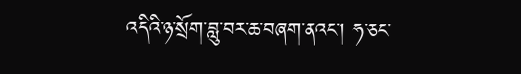འདིའི་ཉ་སྲོག་བླུ་བར་ཆ་བཞག་ནའང་། ཧ་ཅང་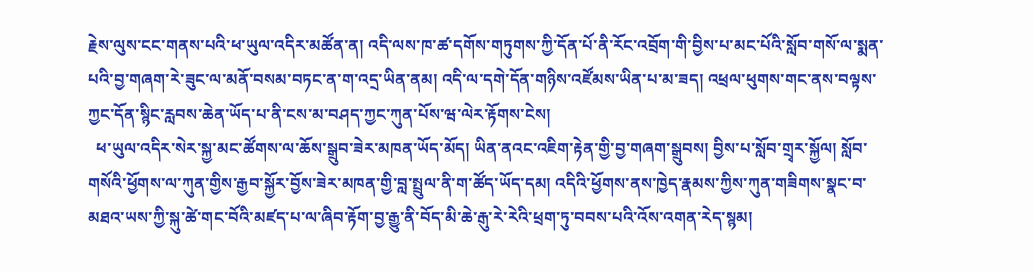རྗེས་ལུས་ངང་གནས་པའི་ཕ་ཡུལ་འདིར་མཚོན་ན། འདི་ལས་ཁ་ཚ་དགོས་གཏུགས་ཀྱི་དོན་པོ་ནི་རོང་འབྲོག་གི་བྱིས་པ་མང་པོའི་སློབ་གསོ་ལ་སྨན་པའི་བྱ་གཞག་རེ་ཟུང་ལ་མནོ་བསམ་བཏང་ན་ག་འདྲ་ཡིན་ནམ། འདི་ལ་དགེ་དོན་གཉིས་འཛོམས་ཡིན་པ་མ་ཟད། འཕྲལ་ཕུགས་གང་ནས་བལྟས་ཀྱང་དོན་སྙིང་རླབས་ཆེན་ཡོད་པ་ནི་ངས་མ་བཤད་ཀྱང་ཀུན་པོས་ཝ་ལེར་རྟོགས་ངེས།
  ཕ་ཡུལ་འདིར་སེར་སྐྱ་མང་ཚོགས་ལ་ཆོས་སྒྲུབ་ཟེར་མཁན་ཡོད་མོད། ཡིན་ནའང་འཇིག་རྟེན་གྱི་བྱ་གཞག་སྒྲུབས། བྱིས་པ་སློབ་གྲྭར་སྐྱོལ། སློབ་གསོའི་ཕྱོགས་ལ་ཀུན་གྱིས་རྒྱབ་སྐྱོར་བྱོས་ཟེར་མཁན་གྱི་བླ་སྤྲུལ་ནི་ག་ཚོད་ཡོད་དམ། འདིའི་ཕྱོགས་ནས་ཁྱེད་རྣམས་ཀྱིས་ཀུན་གཟིགས་སྣང་བ་མཐའ་ཡས་ཀྱི་སྐུ་ཚེ་གང་བོའི་མཛད་པ་ལ་ཞིབ་རྟོག་བྱ་རྒྱུ་ནི་བོད་མི་ཆེ་རྒུ་རེ་རེའི་ཕྲག་ཏུ་བབས་པའི་འོས་འགན་རེད་སྙམ།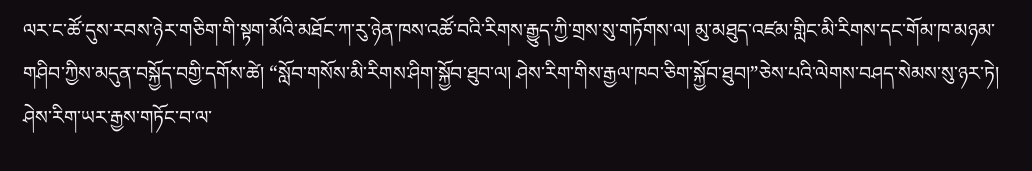ལར་ང་ཚོ་དུས་རབས་ཉེར་གཅིག་གི་སྟག་མོའི་མཐོང་ཀ་རུ་ཉེན་ཁས་འཚོ་བའི་རིགས་རྒྱུད་ཀྱི་གྲས་སུ་གཏོགས་ལ། མུ་མཐུད་འཛམ་གླིང་མི་རིགས་དང་གོམ་ཁ་མཉམ་གཤིབ་ཀྱིས་མདུན་བསྐྱོད་བགྱི་དགོས་ཚེ། “སློབ་གསོས་མི་རིགས་ཤིག་སྐྱོབ་ཐུབ་ལ། ཤེས་རིག་གིས་རྒྱལ་ཁབ་ཅིག་སྐྱོབ་ཐུབ།”ཅེས་པའི་ལེགས་བཤད་སེམས་སུ་ཉར་ཏེ། ཤེས་རིག་ཡར་རྒྱས་གཏོང་བ་ལ་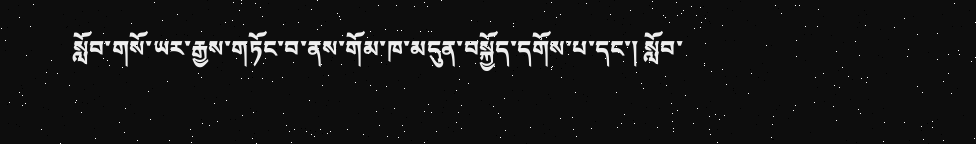སློབ་གསོ་ཡར་རྒྱས་གཏོང་བ་ནས་གོམ་ཁ་མདུན་བསྐྱོད་དགོས་པ་དང་། སློབ་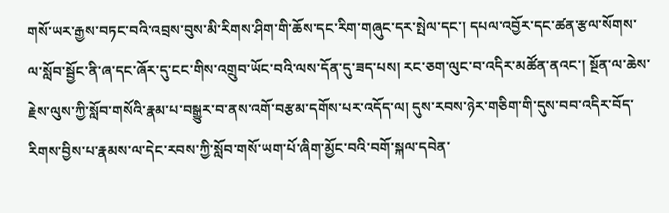གསོ་ཡར་རྒྱས་བཏང་བའི་འབྲས་བུས་མི་རིགས་ཤིག་གི་ཆོས་དང་རིག་གཞུང་དར་སྤེལ་དང་། དཔལ་འབྱོར་དང་ཚན་རྩལ་སོགས་ལ་སློབ་སྦྱོང་ནི་ཞ་དང་ཞོར་དུ་ངང་གིས་འགྲུབ་ཡོང་བའི་ལས་དོན་དུ་ཟད་པས། རང་ཅག་ལུང་བ་འདིར་མཚོན་ནའང་། སྔོན་ལ་ཆེས་རྗེས་ལུས་ཀྱི་སློབ་གསོའི་རྣམ་པ་བསྒྱུར་བ་ནས་འགོ་བརྩམ་དགོས་པར་འདོད་ལ། དུས་རབས་ཉེར་གཅིག་གི་དུས་བབ་འདིར་བོད་རིགས་བྱིས་པ་རྣམས་ལ་དེང་རབས་ཀྱི་སློབ་གསོ་ཡག་པོ་ཞིག་མྱོང་བའི་བགོ་སྐལ་དབེན་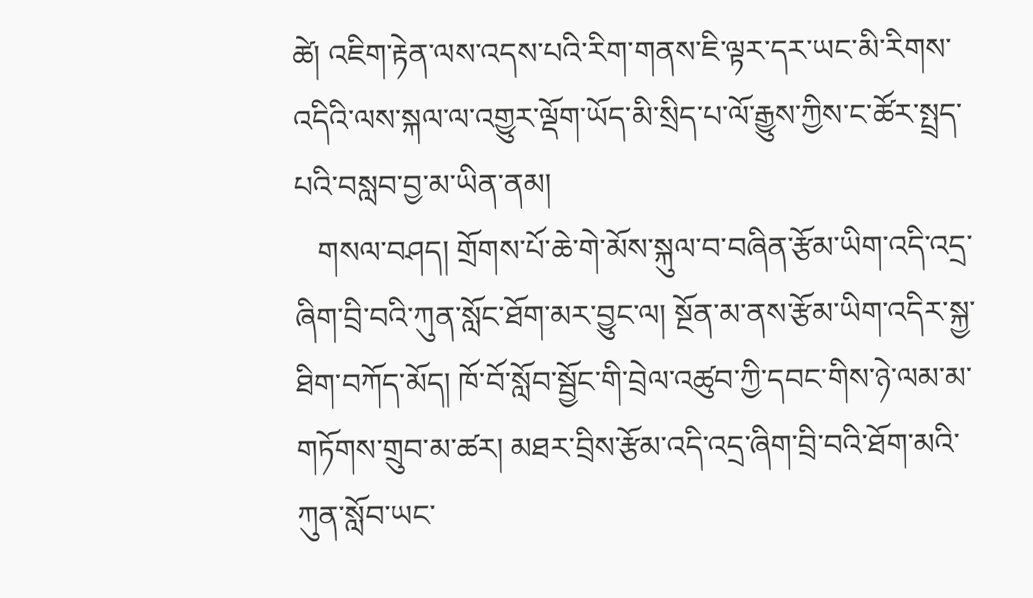ཚེ། འཇིག་རྟེན་ལས་འདས་པའི་རིག་གནས་ཇི་ལྟར་དར་ཡང་མི་རིགས་འདིའི་ལས་སྐལ་ལ་འགྱུར་ལྡོག་ཡོད་མི་སྲིད་པ་ལོ་རྒྱུས་ཀྱིས་ང་ཚོར་སྤྲད་པའི་བསླབ་བྱ་མ་ཡིན་ནམ།
   གསལ་བཤད། གྲོགས་པོ་ཆེ་གེ་མོས་སྐུལ་བ་བཞིན་རྩོམ་ཡིག་འདི་འདྲ་ཞིག་བྲི་བའི་ཀུན་སློང་ཐོག་མར་བྱུང་ལ། སྔོན་མ་ནས་རྩོམ་ཡིག་འདིར་སྐྱ་ཐིག་བཀོད་མོད། ཁོ་བོ་སློབ་སྦྱོང་གི་བྲེལ་འཚུབ་ཀྱི་དབང་གིས་ཉེ་ལམ་མ་གཏོགས་གྲུབ་མ་ཚར། མཐར་བྲིས་རྩོམ་འདི་འདྲ་ཞིག་བྲི་བའི་ཐོག་མའི་ཀུན་སློབ་ཡང་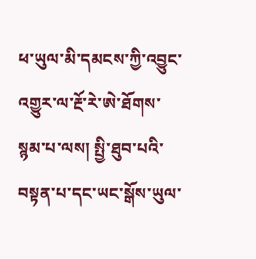ཕ་ཡུལ་མི་དམངས་ཀྱི་འབྱུང་འགྱུར་ལ་རྔོ་རེ་ཨེ་ཐོགས་སྙམ་པ་ལས། སྤྱི་ཐུབ་པའི་བསྟན་པ་དང་ཡང་སྒོས་ཡུལ་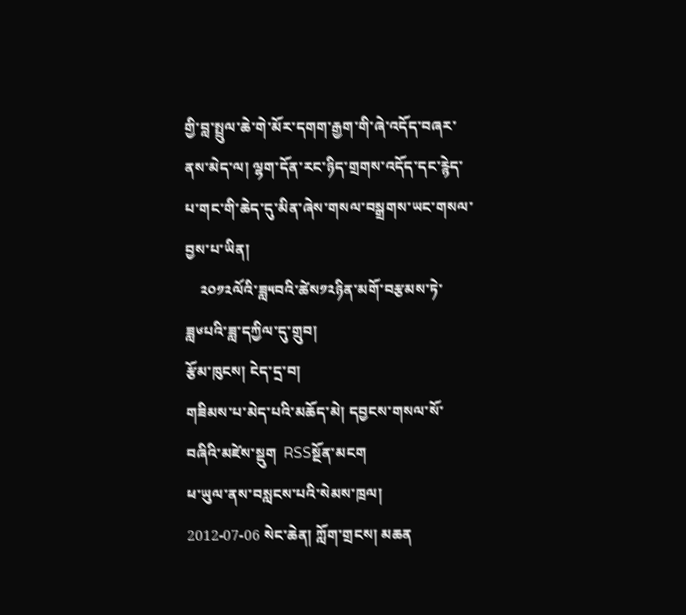གྱི་བླ་སྤྲུལ་ཆེ་གེ་མོར་དགག་རྒྱག་གི་ཞེ་འདོད་བཞར་ནས་མེད་ལ། ལྷག་དོན་རང་ཉིད་གྲགས་འདོད་དང་རྙེད་པ་གང་གི་ཆེད་དུ་མིན་ཞེས་གསལ་བསྒྲགས་ཡང་གསལ་བྱས་པ་ཡིན།
    ༢༠༡༢ལོའི་ཟླ༥བའི་ཚེས༡༢ཉིན་མགོ་བརྩམས་ཏེ་ཟླ༦པའི་ཟླ་དཀྱིལ་དུ་གྲུབ།
རྩོམ་ཁུངས། ངེད་དྲ་བ།
གཟིམས་པ་མེད་པའི་མཆོད་མེ། དབྱངས་གསལ་སོ་བཞིའི་མཛེས་སྡུག  RSSསྔོན་མངག
ཕ་ཡུལ་ནས་བསླངས་པའི་སེམས་ཁྲལ།
2012-07-06 སེང་ཆེན། ཀློག་གྲངས། མཆན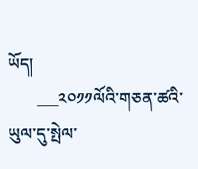ཡོད།
       ___༢༠༡༡ལོའི་གཅན་ཚའི་ཡུལ་དུ་སྤེལ་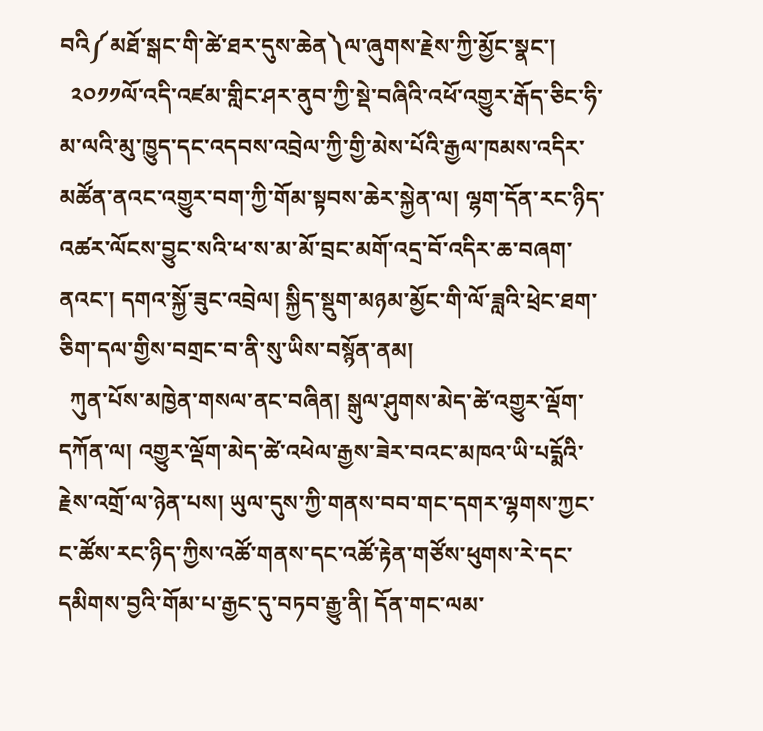བའི༼མཐོ་སྒང་གི་ཚེ་ཐར་དུས་ཆེན༽ལ་ཞུགས་རྗེས་ཀྱི་མྱོང་སྣང་།
  ༢༠༡༡ལོ་འདི་འཛམ་གླིང་ཤར་ནུབ་ཀྱི་སྡེ་བཞིའི་འཕོ་འགྱུར་རྒོད་ཅིང་ཧི་མ་ལའི་མུ་ཁྱུད་དང་འདབས་འབྲེལ་ཀྱི་གྱི་མེས་པོའི་རྒྱལ་ཁམས་འདིར་མཚོན་ནའང་འགྱུར་བག་ཀྱི་གོམ་སྟབས་ཆེར་སྐྱེན་ལ། ལྷག་དོན་རང་ཉིད་འཚར་ལོངས་བྱུང་སའི་ཕ་ས་མ་མོ་བྲང་མགོ་འདྲ་བོ་འདིར་ཆ་བཞག་ནའང་། དགའ་སྐྱོ་ཟུང་འབྲེལ། སྐྱིད་སྡུག་མཉམ་མྱོང་གི་ལོ་ཟླའི་ཕྲེང་ཐག་ཅིག་དལ་གྱིས་བགྲང་བ་ནི་སུ་ཡིས་བསྙོན་ནམ།
  ཀུན་པོས་མཁྱེན་གསལ་ནང་བཞིན། སྒུལ་ཤུགས་མེད་ཚེ་འགྱུར་ལྡོག་དཀོན་ལ། འགྱུར་ལྡོག་མེད་ཚེ་འཕེལ་རྒྱས་ཟེར་བའང་མཁའ་ཡི་པདྨོའི་རྗེས་འགྲོ་ལ་ཉེན་པས། ཡུལ་དུས་ཀྱི་གནས་བབ་གང་དགར་ལྷགས་ཀྱང་ང་ཚོས་རང་ཉིད་ཀྱིས་འཚོ་གནས་དང་འཚོ་རྟེན་གཙོས་ཕུགས་རེ་དང་དམིགས་བྱའི་གོམ་པ་རྒྱང་དུ་བཏབ་རྒྱུ་ནི། དོན་གང་ལམ་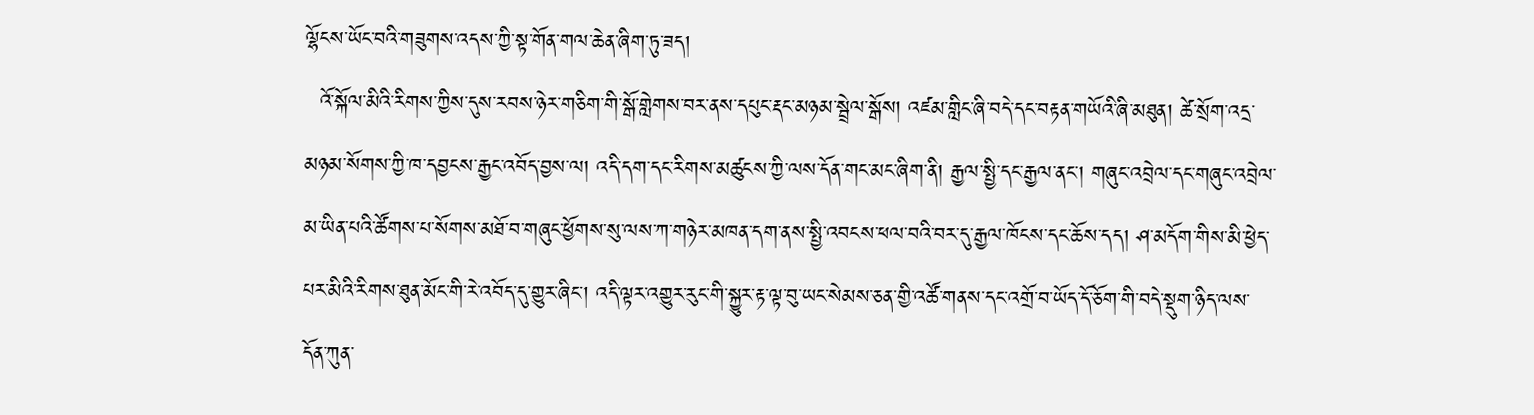ལྷོངས་ཡོང་བའི་གཟུགས་འདས་ཀྱི་སྟ་གོན་གལ་ཆེན་ཞིག་ཏུ་ཟད།
  འོ་སྐོལ་མིའི་རིགས་ཀྱིས་དུས་རབས་ཉེར་གཅིག་གི་སྒོ་གླེགས་བར་ནས་དཔུང་རྡང་མཉམ་སྦྲེལ་སྒོས། འཛམ་གླིང་ཞི་བདེ་དང་བརྟན་གཡོའི་ཞི་མཐུན། ཚེ་སྲོག་འདྲ་མཉམ་སོགས་ཀྱི་ཁ་དབྱངས་རྒྱང་འབོད་བྱས་ལ། འདི་དག་དང་རིགས་མཚུངས་ཀྱི་ལས་དོན་གང་མང་ཞིག་ནི། རྒྱལ་སྤྱི་དང་རྒྱལ་ནང་། གཞུང་འབྲེལ་དང་གཞུང་འབྲེལ་མ་ཡིན་པའི་ཚོགས་པ་སོགས་མཐོ་བ་གཞུང་ཕྱོགས་སུ་ལས་ཀ་གཉེར་མཁན་དག་ནས་སྤྱི་འབངས་ཕལ་བའི་བར་དུ་རྒྱལ་ཁོངས་དང་ཆོས་དད། ཤ་མདོག་གིས་མི་ཕྱེད་པར་མིའི་རིགས་ཐུན་མོང་གི་རེ་འབོད་དུ་གྱུར་ཞིང་། འདི་ལྟར་འགྱུར་རུང་གི་སྐྱུར་རྟ་ལྟ་བུ་ཡང་སེམས་ཅན་གྱི་འཚོ་གནས་དང་འགྲོ་བ་ཡོད་དོ་ཅོག་གི་བདེ་སྡུག་ཉིད་ལས་དོན་ཀུན་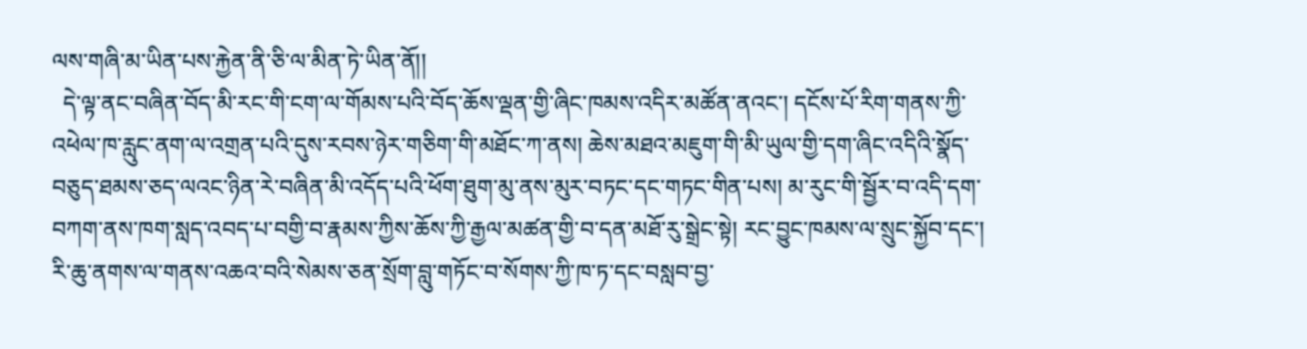ལས་གཞི་མ་ཡིན་པས་རྐྱེན་ནི་ཅི་ལ་མིན་ཏེ་ཡིན་ནོ།།
  དེ་ལྟ་ནང་བཞིན་བོད་མི་རང་གི་ངག་ལ་གོམས་པའི་བོད་ཆོས་ལྡན་གྱི་ཞིང་ཁམས་འདིར་མཚོན་ནའང་། དངོས་པོ་རིག་གནས་ཀྱི་འཕེལ་ཁ་རླུང་ནག་ལ་འགྲན་པའི་དུས་རབས་ཉེར་གཅིག་གི་མཐོང་ཀ་ནས། ཆེས་མཐའ་མཇུག་གི་མི་ཡུལ་གྱི་དག་ཞིང་འདིའི་སྣོད་བཅུད་ཐམས་ཅད་ལའང་ཉིན་རེ་བཞིན་མི་འདོད་པའི་ཕོག་ཐུག་མུ་ནས་མུར་བཏང་དང་གཏང་གིན་པས། མ་རུང་གི་སྦྱོར་བ་འདི་དག་བཀག་ནས་ཁག་སླད་འབད་པ་བགྱི་བ་རྣམས་ཀྱིས་ཆོས་ཀྱི་རྒྱལ་མཚན་གྱི་བ་དན་མཐོ་རུ་སྒྲེང་སྟེ། རང་བྱུང་ཁམས་ལ་སྲུང་སྐྱོབ་དང་། རི་ཆུ་ནགས་ལ་གནས་འཆའ་བའི་སེམས་ཅན་སྲོག་བླུ་གཏོང་བ་སོགས་ཀྱི་ཁ་ཏ་དང་བསླབ་བྱ་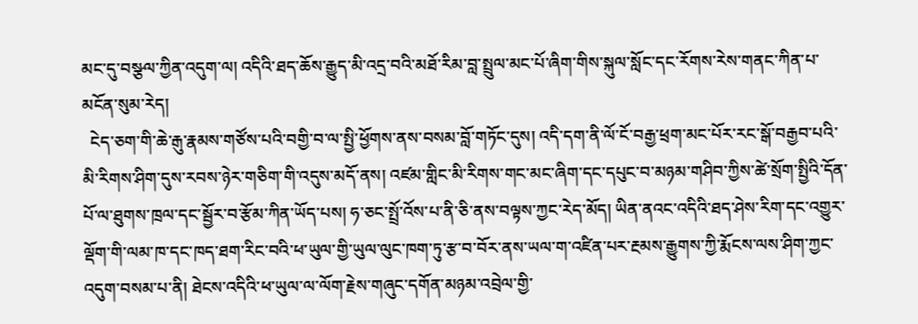མང་དུ་བསྩལ་ཀྱིན་འདུག་ལ། འདིའི་ཐད་ཆོས་རྒྱུད་མི་འདྲ་བའི་མཐོ་རིམ་བླ་སྤྲུལ་མང་པོ་ཞིག་གིས་སྐུལ་སློང་དང་རོགས་རེས་གནང་ཀིན་པ་མངོན་སུམ་རེད།
  ངེད་ཅག་གི་ཆེ་རྒུ་རྣམས་གཙོས་པའི་བགྱི་བ་ལ་སྤྱི་ཕྱོགས་ནས་བསམ་བློ་གཏོང་དུས། འདི་དག་ནི་ལོ་ངོ་བརྒྱ་ཕྲག་མང་པོར་རང་སྒོ་བརྒྱབ་པའི་མི་རིགས་ཤིག་དུས་རབས་ཉེར་གཅིག་གི་འདུས་མདོ་ནས། འཛམ་གླིང་མི་རིགས་གང་མང་ཞིག་དང་དཔུང་བ་མཉམ་གཤིབ་ཀྱིས་ཚེ་སྲོག་སྤྱིའི་དོན་པོ་ལ་ཐུགས་ཁྲལ་དང་སྦྱོར་བ་རྩོམ་ཀིན་ཡོད་པས། ཧ་ཅང་སྤྲོ་འོས་པ་ནི་ཅི་ནས་བལྟས་ཀྱང་རེད་མོད། ཡིན་ནའང་འདིའི་ཐད་ཤེས་རིག་དང་འགྱུར་ལྡོག་གི་ལམ་ཁ་དང་ཁད་ཐག་རིང་བའི་ཕ་ཡུལ་གྱི་ཡུལ་ལུང་ཁག་ཏུ་རྩ་བ་བོར་ནས་ཡལ་ག་འཛིན་པར་རྔམས་རྒྱུགས་ཀྱི་རྨོངས་ལས་ཤིག་ཀྱང་འདུག་བསམ་པ་ནི། ཐེངས་འདིའི་ཕ་ཡུལ་ལ་ལོག་རྗེས་གཞུང་དགོན་མཉམ་འབྲེལ་གྱི་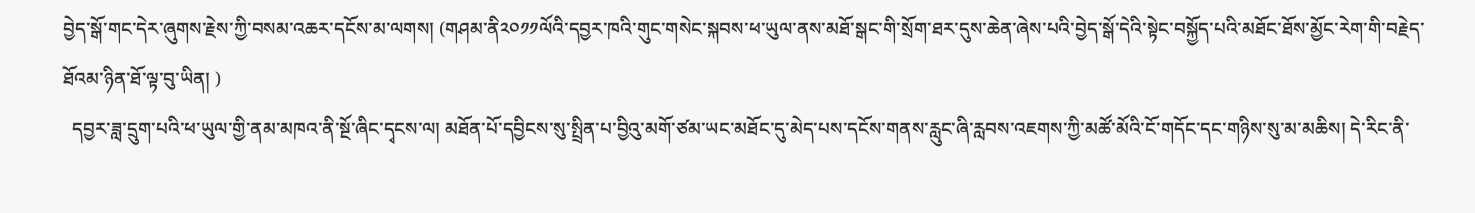བྱེད་སྒོ་གང་དེར་ཞུགས་རྗེས་ཀྱི་བསམ་འཆར་དངོས་མ་ལགས། (གཤམ་ནི༢༠༡༡ལོའི་དབྱར་ཁའི་གུང་གསེང་སྐབས་ཕ་ཡུལ་ནས་མཐོ་སྒང་གི་སྲོག་ཐར་དུས་ཆེན་ཞེས་པའི་བྱེད་སྒོ་དེའི་སྟེང་བསྐྱོད་པའི་མཐོང་ཐོས་མྱོང་རེག་གི་བརྗེད་ཐོའམ་ཉིན་ཐོ་ལྟ་བུ་ཡིན། )
  དབྱར་ཟླ་དྲུག་པའི་ཕ་ཡུལ་གྱི་ནམ་མཁའ་ནི་སྔོ་ཞིང་དྭངས་ལ། མཐོན་པོ་དབྱིངས་སུ་སྤྲིན་པ་བྱིའུ་མགོ་ཙམ་ཡང་མཐོང་དུ་མེད་པས་དངོས་གནས་རླུང་ཞི་རླབས་འཇགས་ཀྱི་མཚོ་མོའི་ངོ་གདོང་དང་གཉིས་སུ་མ་མཆིས། དེ་རིང་ནི་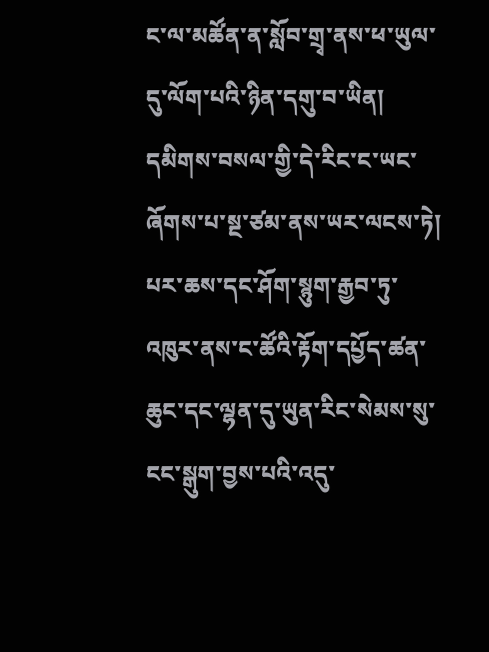ང་ལ་མཚོན་ན་སློབ་གྲྭ་ནས་ཕ་ཡུལ་དུ་ལོག་པའི་ཉིན་དགུ་བ་ཡིན། དམིགས་བསལ་གྱི་དེ་རིང་ང་ཡང་ཞོགས་པ་སྔ་ཙམ་ནས་ཡར་ལངས་ཏེ། པར་ཆས་དང་ཤོག་སྙུག་རྒྱབ་ཏུ་འཁུར་ནས་ང་ཚོའི་རྟོག་དཔྱོད་ཚན་ཆུང་དང་ལྷན་དུ་ཡུན་རིང་སེམས་སུ་ངང་སྒུག་བྱས་པའི་འདུ་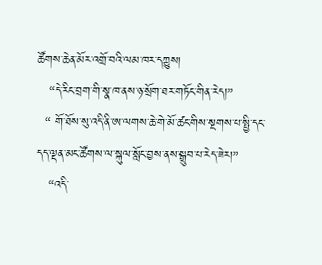ཚོགས་ཆེན་མོར་འགྲོ་བའི་ལམ་ཁར་དཀྱུས།
   “དེ་རིང་བྲག་གི་སྣ་ཁ་ནས་ཉ་སྲོག་ཐར་གཏོང་གིན་རེད།”
  “ གོ་ཐོས་སུ་འདི་ནི་ཨ་ལགས་ཆེ་གེ་མོ་ཚང་གིས་སྔགས་པ་སྤྱི་དང་དད་ལྡན་མང་ཚོགས་ལ་སྐུལ་སློང་བྱས་ནས་སྒྲུབ་པ་རེད་ཟེར།”
   “འདི་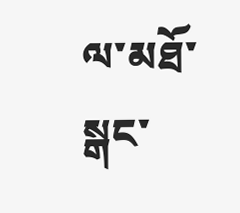ལ་མཐོ་སྒང་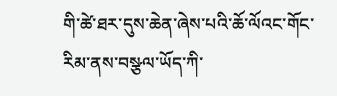གི་ཚེ་ཐར་དུས་ཆེན་ཞེས་པའི་ཆོ་ལོའང་གོང་རིམ་ནས་བསྩལ་ཡོད་ཀི་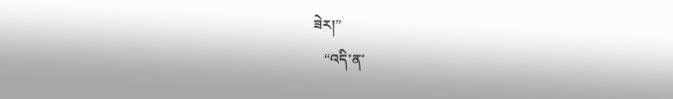ཟེར།”
   “འདི་ན་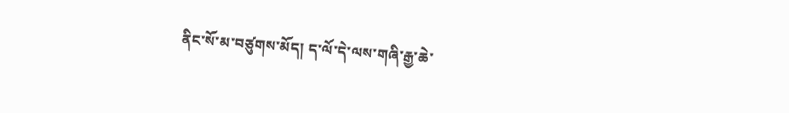ནིང་སོ་མ་བཙུགས་མོད། ད་ལོ་དེ་ལས་གཞི་རྒྱ་ཆེ་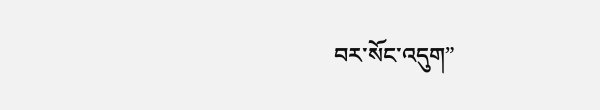བར་སོང་འདུག”